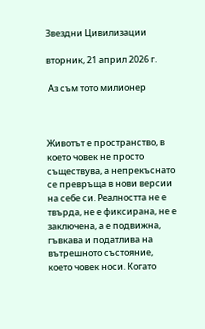Звездни Цивилизации

вторник, 21 април 2026 г.

 Аз съм тото милионер



Животът е пространство, в което човек не просто съществува, а непрекъснато се превръща в нови версии на себе си. Реалността не е твърда, не е фиксирана, не е заключена, а е подвижна, гъвкава и податлива на вътрешното състояние, което човек носи. Когато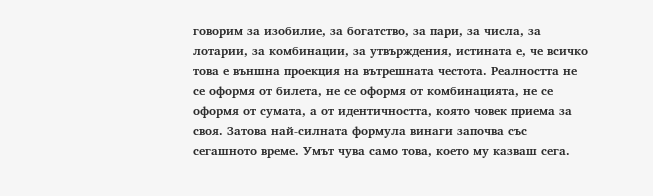говорим за изобилие, за богатство, за пари, за числа, за лотарии, за комбинации, за утвърждения, истината е, че всичко това е външна проекция на вътрешната честота. Реалността не се оформя от билета, не се оформя от комбинацията, не се оформя от сумата, а от идентичността, която човек приема за своя. Затова най‑силната формула винаги започва със сегашното време. Умът чува само това, което му казваш сега.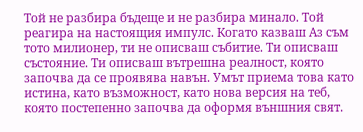Той не разбира бъдеще и не разбира минало. Той реагира на настоящия импулс. Когато казваш Аз съм тото милионер, ти не описваш събитие. Ти описваш състояние. Ти описваш вътрешна реалност, която започва да се проявява навън. Умът приема това като истина, като възможност, като нова версия на теб, която постепенно започва да оформя външния свят.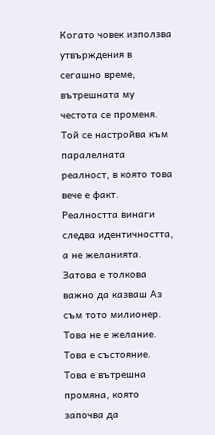Когато човек използва утвърждения в сегашно време, вътрешната му честота се променя. Той се настройва към паралелната реалност, в която това вече е факт. Реалността винаги следва идентичността, а не желанията. Затова е толкова важно да казваш Аз съм тото милионер. Това не е желание. Това е състояние. Това е вътрешна промяна, която започва да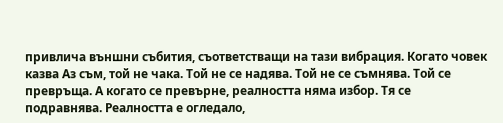привлича външни събития, съответстващи на тази вибрация. Когато човек казва Аз съм, той не чака. Той не се надява. Той не се съмнява. Той се превръща. А когато се превърне, реалността няма избор. Тя се подравнява. Реалността е огледало,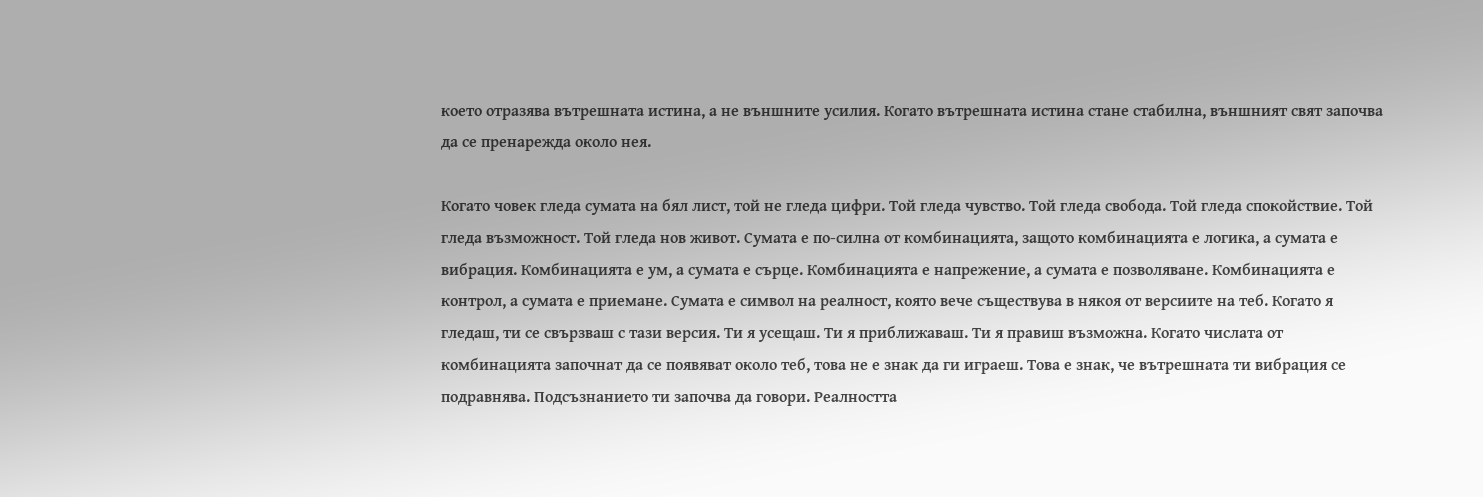което отразява вътрешната истина, а не външните усилия. Когато вътрешната истина стане стабилна, външният свят започва да се пренарежда около нея.

Когато човек гледа сумата на бял лист, той не гледа цифри. Той гледа чувство. Той гледа свобода. Той гледа спокойствие. Той гледа възможност. Той гледа нов живот. Сумата е по‑силна от комбинацията, защото комбинацията е логика, а сумата е вибрация. Комбинацията е ум, а сумата е сърце. Комбинацията е напрежение, а сумата е позволяване. Комбинацията е контрол, а сумата е приемане. Сумата е символ на реалност, която вече съществува в някоя от версиите на теб. Когато я гледаш, ти се свързваш с тази версия. Ти я усещаш. Ти я приближаваш. Ти я правиш възможна. Когато числата от комбинацията започнат да се появяват около теб, това не е знак да ги играеш. Това е знак, че вътрешната ти вибрация се подравнява. Подсъзнанието ти започва да говори. Реалността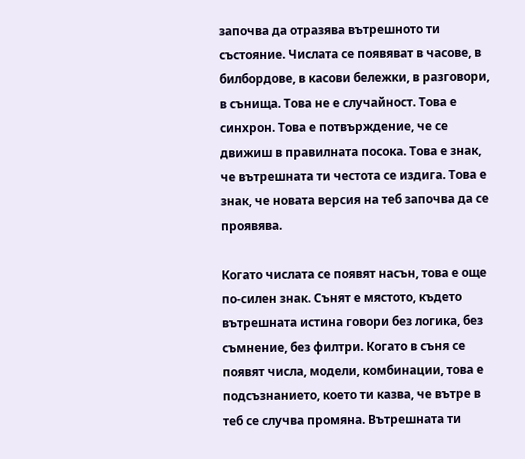започва да отразява вътрешното ти състояние. Числата се появяват в часове, в билбордове, в касови бележки, в разговори, в сънища. Това не е случайност. Това е синхрон. Това е потвърждение, че се движиш в правилната посока. Това е знак, че вътрешната ти честота се издига. Това е знак, че новата версия на теб започва да се проявява.

Когато числата се появят насън, това е още по‑силен знак. Сънят е мястото, където вътрешната истина говори без логика, без съмнение, без филтри. Когато в съня се появят числа, модели, комбинации, това е подсъзнанието, което ти казва, че вътре в теб се случва промяна. Вътрешната ти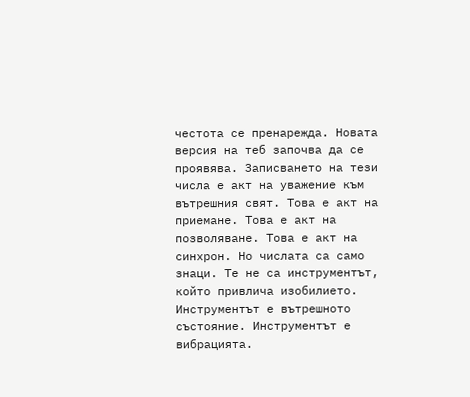честота се пренарежда. Новата версия на теб започва да се проявява. Записването на тези числа е акт на уважение към вътрешния свят. Това е акт на приемане. Това е акт на позволяване. Това е акт на синхрон. Но числата са само знаци. Те не са инструментът, който привлича изобилието. Инструментът е вътрешното състояние. Инструментът е вибрацията.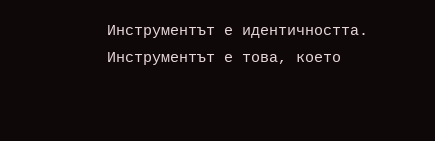Инструментът е идентичността. Инструментът е това, което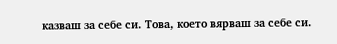казваш за себе си. Това, което вярваш за себе си.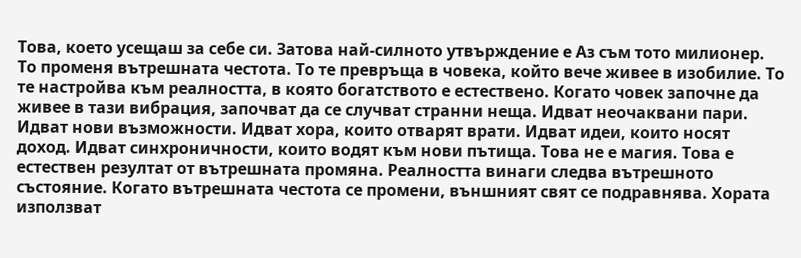Това, което усещаш за себе си. Затова най‑силното утвърждение е Аз съм тото милионер. То променя вътрешната честота. То те превръща в човека, който вече живее в изобилие. То те настройва към реалността, в която богатството е естествено. Когато човек започне да живее в тази вибрация, започват да се случват странни неща. Идват неочаквани пари. Идват нови възможности. Идват хора, които отварят врати. Идват идеи, които носят доход. Идват синхроничности, които водят към нови пътища. Това не е магия. Това е естествен резултат от вътрешната промяна. Реалността винаги следва вътрешното състояние. Когато вътрешната честота се промени, външният свят се подравнява. Хората използват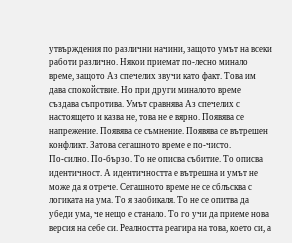утвърждения по различни начини, защото умът на всеки работи различно. Някои приемат по‑лесно минало време, защото Аз спечелих звучи като факт. Това им дава спокойствие. Но при други миналото време създава съпротива. Умът сравнява Аз спечелих с настоящето и казва не, това не е вярно. Появява се напрежение. Появява се съмнение. Появява се вътрешен конфликт. Затова сегашното време е по‑чисто. По‑силно. По‑бързо. То не описва събитие. То описва идентичност. А идентичността е вътрешна и умът не може да я отрече. Сегашното време не се сблъсква с логиката на ума. То я заобикаля. То не се опитва да убеди ума, че нещо е станало. То го учи да приеме нова версия на себе си. Реалността реагира на това, което си, а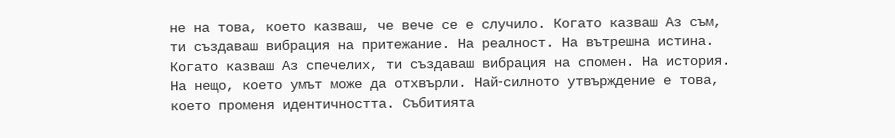не на това, което казваш, че вече се е случило. Когато казваш Аз съм, ти създаваш вибрация на притежание. На реалност. На вътрешна истина. Когато казваш Аз спечелих, ти създаваш вибрация на спомен. На история. На нещо, което умът може да отхвърли. Най‑силното утвърждение е това, което променя идентичността. Събитията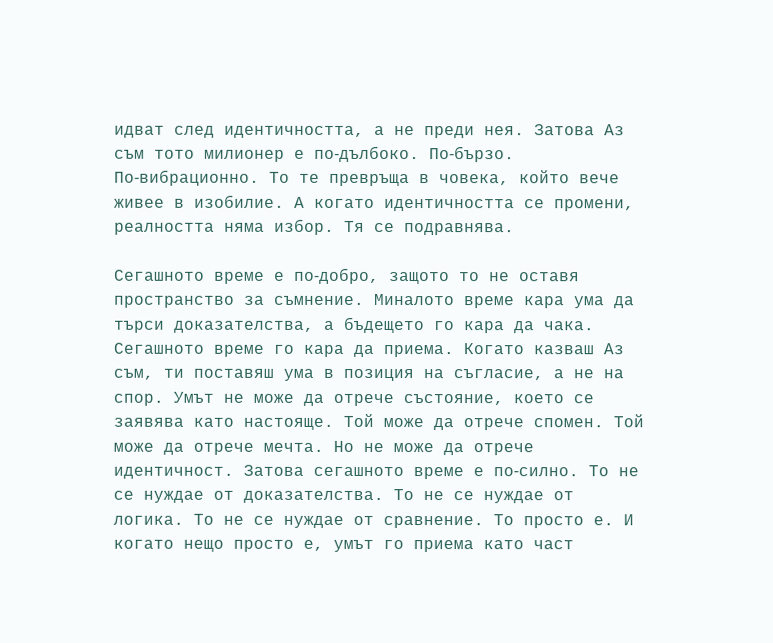идват след идентичността, а не преди нея. Затова Аз съм тото милионер е по‑дълбоко. По‑бързо. По‑вибрационно. То те превръща в човека, който вече живее в изобилие. А когато идентичността се промени, реалността няма избор. Тя се подравнява.

Сегашното време е по‑добро, защото то не оставя пространство за съмнение. Миналото време кара ума да търси доказателства, а бъдещето го кара да чака. Сегашното време го кара да приема. Когато казваш Аз съм, ти поставяш ума в позиция на съгласие, а не на спор. Умът не може да отрече състояние, което се заявява като настояще. Той може да отрече спомен. Той може да отрече мечта. Но не може да отрече идентичност. Затова сегашното време е по‑силно. То не се нуждае от доказателства. То не се нуждае от логика. То не се нуждае от сравнение. То просто е. И когато нещо просто е, умът го приема като част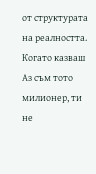от структурата на реалността. Когато казваш Аз съм тото милионер, ти не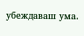убеждаваш ума.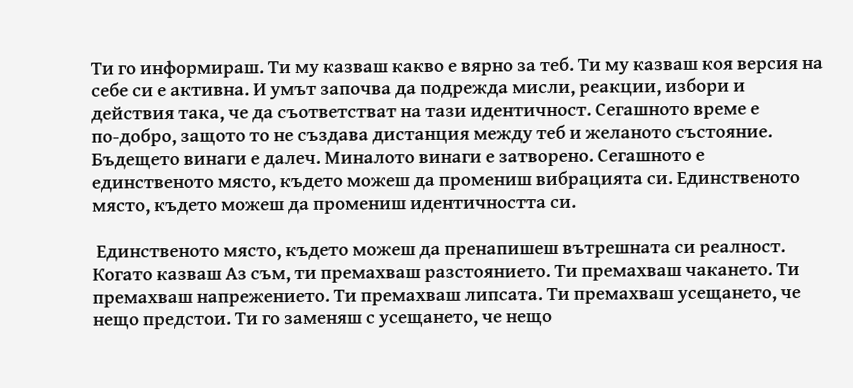Ти го информираш. Ти му казваш какво е вярно за теб. Ти му казваш коя версия на себе си е активна. И умът започва да подрежда мисли, реакции, избори и действия така, че да съответстват на тази идентичност. Сегашното време е по‑добро, защото то не създава дистанция между теб и желаното състояние. Бъдещето винаги е далеч. Миналото винаги е затворено. Сегашното е единственото място, където можеш да промениш вибрацията си. Единственото място, където можеш да промениш идентичността си.

 Единственото място, където можеш да пренапишеш вътрешната си реалност. Когато казваш Аз съм, ти премахваш разстоянието. Ти премахваш чакането. Ти премахваш напрежението. Ти премахваш липсата. Ти премахваш усещането, че нещо предстои. Ти го заменяш с усещането, че нещо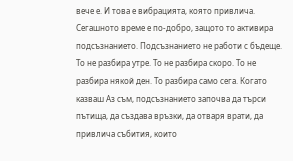вече е. И това е вибрацията, която привлича. Сегашното време е по‑добро, защото то активира подсъзнанието. Подсъзнанието не работи с бъдеще. То не разбира утре. То не разбира скоро. То не разбира някой ден. То разбира само сега. Когато казваш Аз съм, подсъзнанието започва да търси пътища, да създава връзки, да отваря врати, да привлича събития, които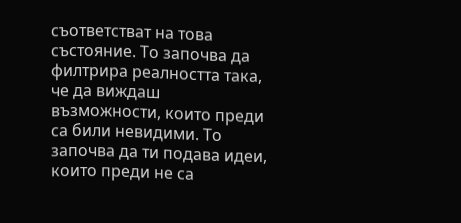съответстват на това състояние. То започва да филтрира реалността така, че да виждаш възможности, които преди са били невидими. То започва да ти подава идеи, които преди не са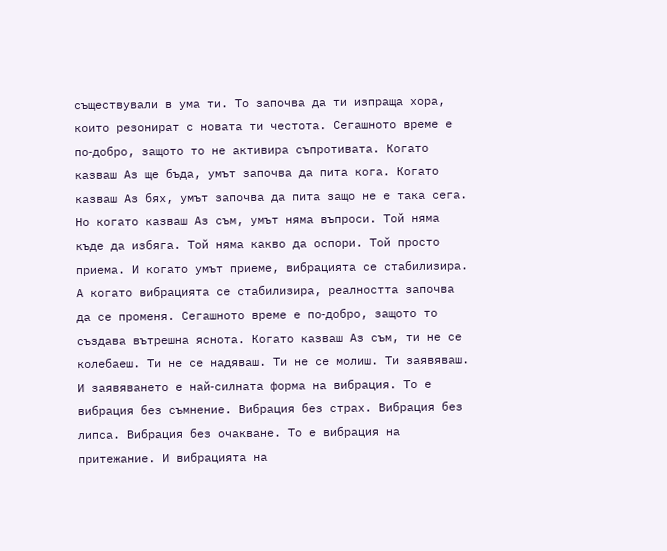съществували в ума ти. То започва да ти изпраща хора, които резонират с новата ти честота. Сегашното време е по‑добро, защото то не активира съпротивата. Когато казваш Аз ще бъда, умът започва да пита кога. Когато казваш Аз бях, умът започва да пита защо не е така сега. Но когато казваш Аз съм, умът няма въпроси. Той няма къде да избяга. Той няма какво да оспори. Той просто приема. И когато умът приеме, вибрацията се стабилизира. А когато вибрацията се стабилизира, реалността започва да се променя. Сегашното време е по‑добро, защото то създава вътрешна яснота. Когато казваш Аз съм, ти не се колебаеш. Ти не се надяваш. Ти не се молиш. Ти заявяваш. И заявяването е най‑силната форма на вибрация. То е вибрация без съмнение. Вибрация без страх. Вибрация без липса. Вибрация без очакване. То е вибрация на притежание. И вибрацията на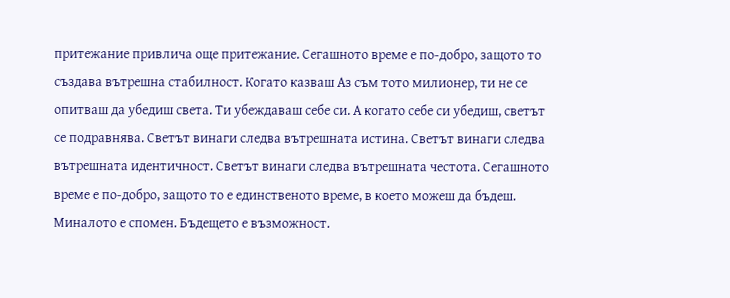притежание привлича още притежание. Сегашното време е по‑добро, защото то създава вътрешна стабилност. Когато казваш Аз съм тото милионер, ти не се опитваш да убедиш света. Ти убеждаваш себе си. А когато себе си убедиш, светът се подравнява. Светът винаги следва вътрешната истина. Светът винаги следва вътрешната идентичност. Светът винаги следва вътрешната честота. Сегашното време е по‑добро, защото то е единственото време, в което можеш да бъдеш. Миналото е спомен. Бъдещето е възможност.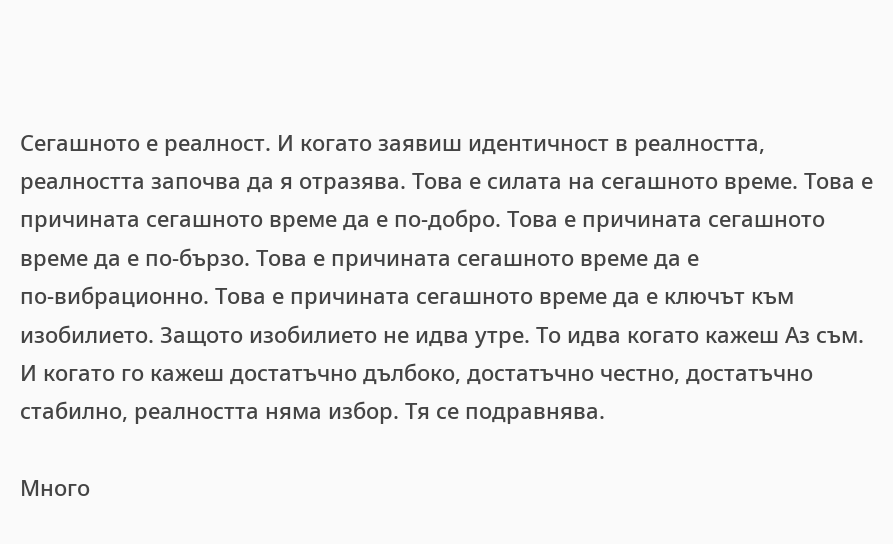Сегашното е реалност. И когато заявиш идентичност в реалността, реалността започва да я отразява. Това е силата на сегашното време. Това е причината сегашното време да е по‑добро. Това е причината сегашното време да е по‑бързо. Това е причината сегашното време да е по‑вибрационно. Това е причината сегашното време да е ключът към изобилието. Защото изобилието не идва утре. То идва когато кажеш Аз съм. И когато го кажеш достатъчно дълбоко, достатъчно честно, достатъчно стабилно, реалността няма избор. Тя се подравнява.

Много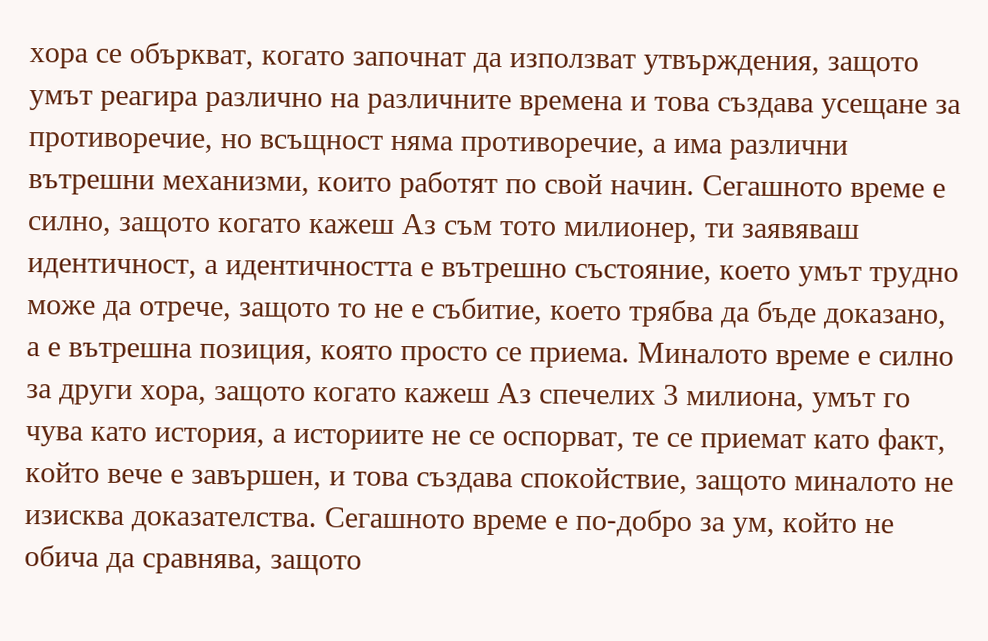хора се объркват, когато започнат да използват утвърждения, защото умът реагира различно на различните времена и това създава усещане за противоречие, но всъщност няма противоречие, а има различни вътрешни механизми, които работят по свой начин. Сегашното време е силно, защото когато кажеш Аз съм тото милионер, ти заявяваш идентичност, а идентичността е вътрешно състояние, което умът трудно може да отрече, защото то не е събитие, което трябва да бъде доказано, а е вътрешна позиция, която просто се приема. Миналото време е силно за други хора, защото когато кажеш Аз спечелих 3 милиона, умът го чува като история, а историите не се оспорват, те се приемат като факт, който вече е завършен, и това създава спокойствие, защото миналото не изисква доказателства. Сегашното време е по‑добро за ум, който не обича да сравнява, защото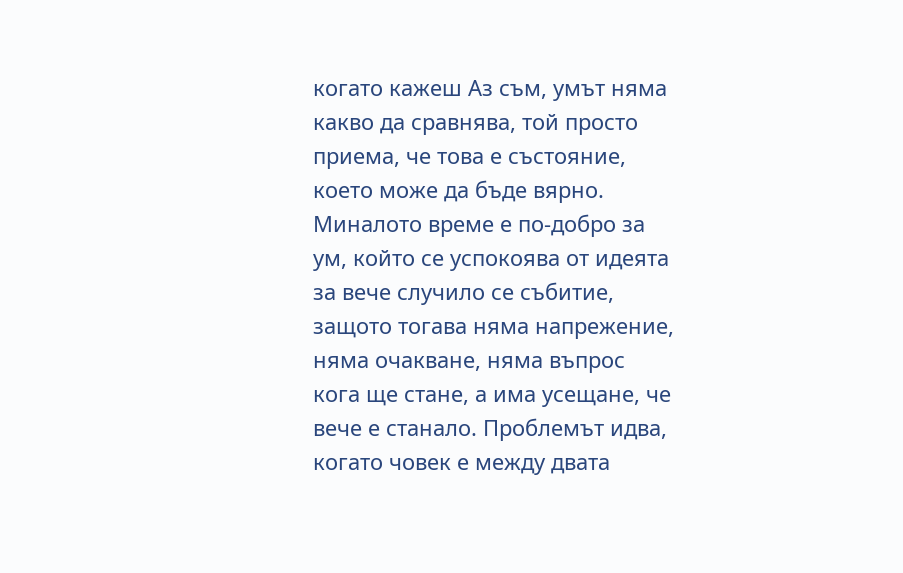когато кажеш Аз съм, умът няма какво да сравнява, той просто приема, че това е състояние, което може да бъде вярно. Миналото време е по‑добро за ум, който се успокоява от идеята за вече случило се събитие, защото тогава няма напрежение, няма очакване, няма въпрос кога ще стане, а има усещане, че вече е станало. Проблемът идва, когато човек е между двата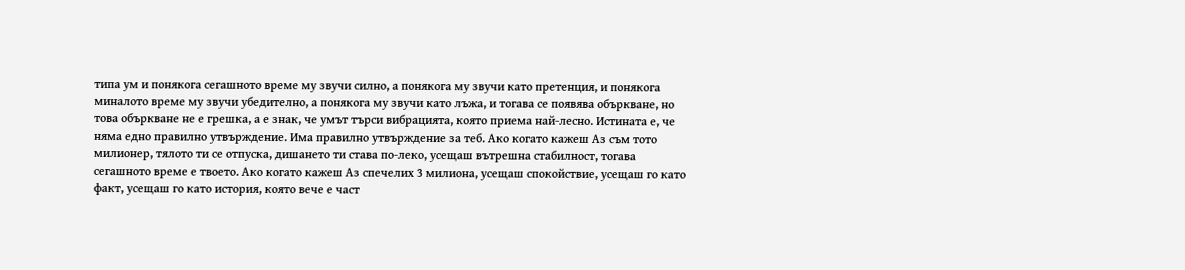типа ум и понякога сегашното време му звучи силно, а понякога му звучи като претенция, и понякога миналото време му звучи убедително, а понякога му звучи като лъжа, и тогава се появява объркване, но това объркване не е грешка, а е знак, че умът търси вибрацията, която приема най‑лесно. Истината е, че няма едно правилно утвърждение. Има правилно утвърждение за теб. Ако когато кажеш Аз съм тото милионер, тялото ти се отпуска, дишането ти става по‑леко, усещаш вътрешна стабилност, тогава сегашното време е твоето. Ако когато кажеш Аз спечелих 3 милиона, усещаш спокойствие, усещаш го като факт, усещаш го като история, която вече е част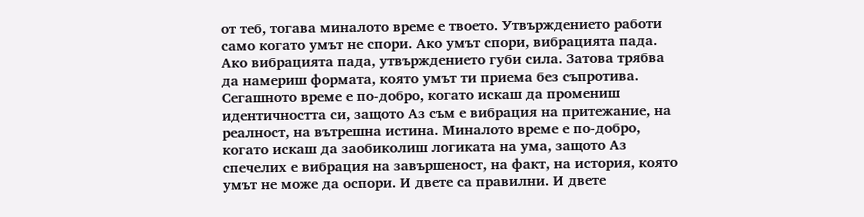от теб, тогава миналото време е твоето. Утвърждението работи само когато умът не спори. Ако умът спори, вибрацията пада. Ако вибрацията пада, утвърждението губи сила. Затова трябва да намериш формата, която умът ти приема без съпротива. Сегашното време е по‑добро, когато искаш да промениш идентичността си, защото Аз съм е вибрация на притежание, на реалност, на вътрешна истина. Миналото време е по‑добро, когато искаш да заобиколиш логиката на ума, защото Аз спечелих е вибрация на завършеност, на факт, на история, която умът не може да оспори. И двете са правилни. И двете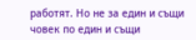работят. Но не за един и същи човек по един и същи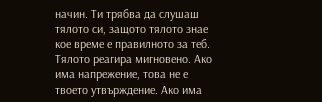начин. Ти трябва да слушаш тялото си, защото тялото знае кое време е правилното за теб. Тялото реагира мигновено. Ако има напрежение, това не е твоето утвърждение. Ако има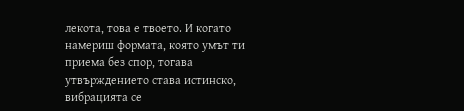лекота, това е твоето. И когато намериш формата, която умът ти приема без спор, тогава утвърждението става истинско, вибрацията се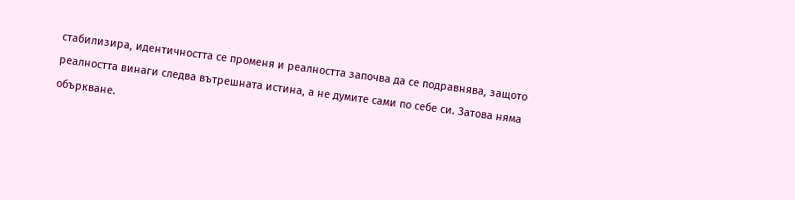стабилизира, идентичността се променя и реалността започва да се подравнява, защото реалността винаги следва вътрешната истина, а не думите сами по себе си. Затова няма объркване.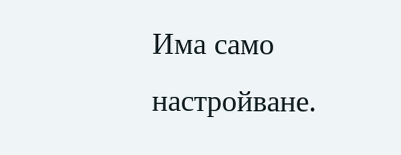Има само настройване.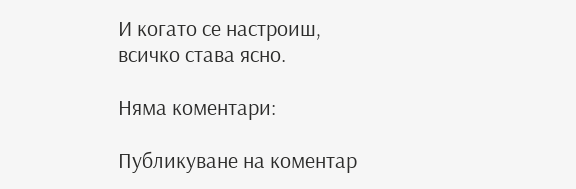И когато се настроиш, всичко става ясно.

Няма коментари:

Публикуване на коментар